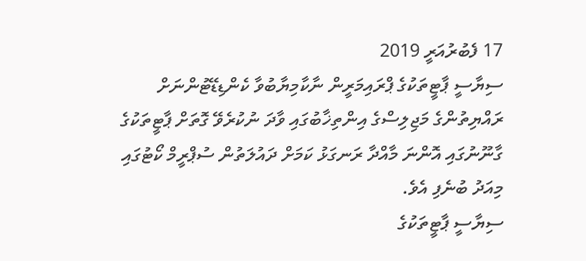17 ފެބުރުއަރީ 2019
ސިޔާސީ ޕާޓީތަކުގެ ޕްރައިމަރީން ނާކާމިޔާބުވާ ކެންޑިޑޭޓުންނަށް ރައްޔިތުންގެ މަޖިލިސްގެ އިންތިޚާބުގައި ވާދަ ނުކުރެވޭ ގޮތަށް ޕާޓީތަކުގެ ގާނޫނުގައި އޮންނަ މާއްދާ ރަނގަޅު ކަމަށް ދައުލަތުން ސުޕްރީމް ކޯޓުގައި މިއަދު ބުނެފި އެވެ.
ސިޔާސީ ޕާޓީތަކުގެ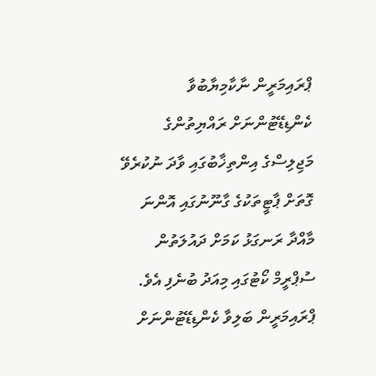ޕްރައިމަރީން ނާކާމިޔާބުވާ ކެންޑިޑޭޓުންނަށް ރައްޔިތުންގެ މަޖިލިސްގެ އިންތިޚާބުގައި ވާދަ ނުކުރެވޭ ގޮތަށް ޕާޓީތަކުގެ ގާނޫނުގައި އޮންނަ މާއްދާ ރަނގަޅު ކަމަށް ދައުލަތުން ސުޕްރީމް ކޯޓުގައި މިއަދު ބުނެފި އެވެ.
ޕްރައިމަރީން ބަލިވާ ކެންޑިޑޭޓުންނަށް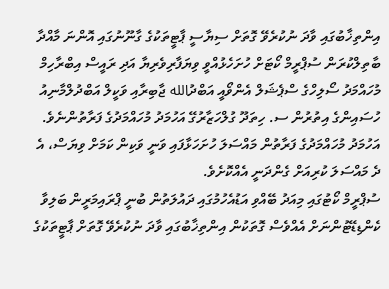އިންތިޚާބުގައި ވާދަ ނުކުރެވޭ ގޮތަށް ސިޔާސީ ޕާޓީތަކުގެ ގާނޫނުގައި އޮންނަ މާއްދާ ބާތިލްކުރަން ސުޕްރީމް ކޯޓަށް ހުށަހެޅުއްވީ ވިޔަފާރިވެރިޔާ އަދި ރައީސް އިބްރާހިމް މުހައްމަދު ސޯލިހްގެ ސްޕެޝަލް އެންވޯއީ އަބްދުالله ޖާބިރާއި ވަކީލް އަބްދުލްމާނިއު ހުސައިންގެ އިތުރުން ސ. ހިތަދޫ ގުލްހަޒާރުގޭ އަހުމަދު މުހައްމަދުގެ ފަރާތުންނެވެ. އަހުމަދު މުހައްމަދުގެ ފަރާތުން މައްސަލަ ހުށަހަޅާފައި ވަނީ ވަކިން ކަމަށް ވިޔަސް، އެ ދެ މައްސަލަ ކުރިއަށް ގެންދަނީ އެއްކޮށެވެ.
ސުޕްރީމް ކޯޓުގައި މިއަދު ބޭއްވި އަޑުއެހުމުގައި ދައުލަތުން ބުނީ ޕްރައިމަރީން ބަލިވާ ކެންޑިޑޭޓުންނަށް އެއްވެސް ގޮތަކުން އިންތިޚާބުގައި ވާދަ ނުކުރެވޭ ގޮތަށް ޕާޓީތަކުގެ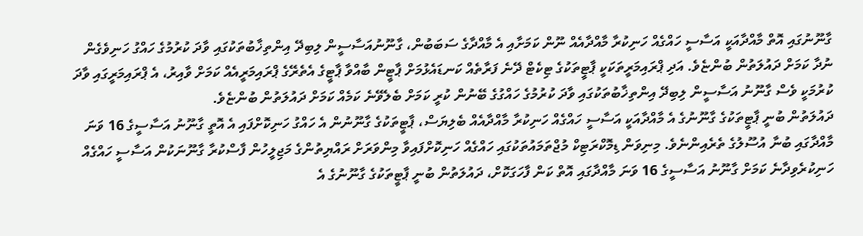ގާނޫނުގައި އޮތް މާއްދާއަކީ އަސާސީ ހައްގެއް ހަނިކުރާ މާއްދާއެއް ނޫން ކަމަށާއި އެ މާއްދާގެ ސަބަބުން، ގާނޫނުއަސާސީން ލިބިދޭ އިންތިޚާބުތަކުގައި ވާދަ ކުރުމުގެ ހައްގު ހަނިވެގެން ނުދާ ކަމަށް ދައުލަތުން ބުންޏެވެ. އަދި ޕްރައިމަރީތަކަކީ ޕާޓީތަކުގެ ޓިކެޓް ދޭނެ ފަރާތެއް ކަނޑައެޅުމަށް ޕާޓީން ބާއްވާ ޕާޓީގެ އެތެރޭގެ ޕްރައިމަރީއެއް ކަމަށް ވާއިރު، އެ ޕްރައިމަރީގައި ވާދަ ކުރުމަކީ ވެސް ގާނޫނު އަސާސީން ލިބިދޭ އިންތިޚާބުތަކުގައި ވާދަ ކުރުމުގެ ހައްގުގެ ބޭނުން ކުރީ ކަމަށް ބެލެވޭނެ ކަމެއް ކަމަށް ދައުލަތުން ބުންޏެވެ.
ދައުލަތުން ބުނީ ޕާޓީތަކުގެ ގާނޫނުގެ އެ މާއްދާއަކީ އަސާސީ ހައްގެއް ހަނިކުރާ މާއްދާއެއް ބެލިޔަސް، ޕާޓީތަކުގެ ގާނޫނުން އެ ހައްގު ހަނިކޮށްފައި އެ އޮތީ ގާނޫނު އަސާސީގެ 16 ވަނަ މާއްދާގައި ބުނާ އުސޫލުގެ ތެރެއިންނެވެ. މިނިވަން ޑިމޮކްރަޓިކް މުޖްތަމައުތަކުގައި ހައްގެއް ހަނިކޮށްފައިވާ މިންވަރަށް ރައްޔިތުންގެ މަޖިލީހުން ފާސްކުރާ ގާނޫނަކުން އަސާސީ ހައްގެއް ހަނިކުރެވިދާނެ ކަމަށް ގާނޫނު އަސާސީގެ 16 ވަނަ މާއްދާގައި އޮތް ކަން ފާހަގަކޮށް، ދައުލަތުން ބުނީ ޕާޓީތަކުގެ ގާނޫނުގެ އެ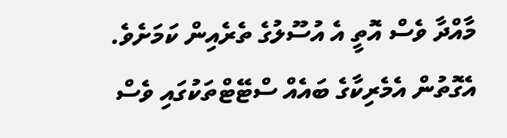މާއްދާ ވެސް އޮތީ އެ އުސޫލުގެ ތެރެއިން ކަމަށެވެ.
އެގޮތުން އެމެރިކާގެ ބައެއް ސްޓޭޓްތަކުގައި ވެސް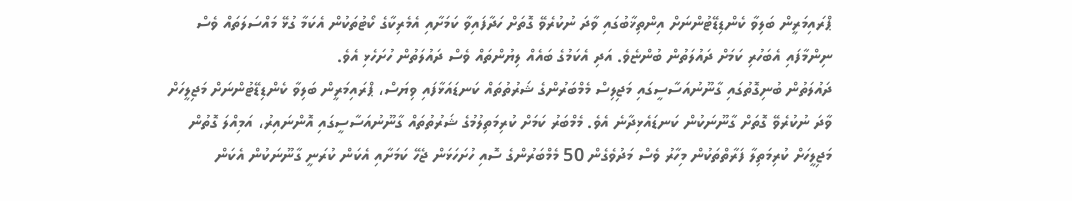ޕްރައިމަރީން ބަލިވާ ކެންޑިޑޭޓުންނަށް އިންތިޚާބުގައި ވާދަ ނުކުރެވޭ ގޮތަށް ހަދާފައިވާ ކަމަށާއި އެމެރިކާގެ ކޯޓުތަކުން އެކަމާ ގުޅޭ މައްސަލަތައް ވެސް ނިންމާފައި އެބަހުރި ކަމަށް ދައުލަތުން ބުންޏެވެ. އަދި އެކަމުގެ ބައެއް ލިޔުންތައް ވެސް ދައުލަތުން ހުށަހެޅި އެވެ.
ދައުލަތުން ބުނިގޮތުގައި ގާނޫނުއަސާސީގައި މަޖިލިސް މެމްބަރުންގެ ޝަރުތުތައް ކަނޑައަޅާފައި ވިޔަސް، ޕްރައިމަރީން ބަލިވާ ކެންޑިޑޭޓުންނަށް މަޖިލީހަށް ވާދަ ނުކުރެވޭ ގޮތަށް ގާނޫނަކުން ކަނޑައެޅިދާނެ އެވެ. މެމްބަރު ކަމަށް ކުރިމަތިލުމުގެ ޝަރުތުތައް ގާނޫނުއަސާސީގައި އޮންނައިރު، އަމިއްލަ ގޮތުން މަޖިލީހަށް ކުރިމަތިލާ ފަރާތްތަކުން މިހާރު ވެސް މަދުވެގެން 50 މެމްބަރުންގެ ސޮއި ހުށަހަޅަން ޖެހޭ ކަމަށާއި އެކަން ކުރަނީ ގާނޫނަކުން އެކަން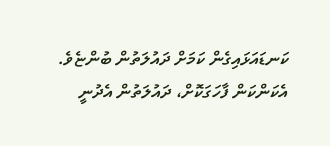ކަނޑައަޅައިގެން ކަމަށް ދައުލަތުން ބުންޏެވެ.
އެކަންކަން ފާހަގަކޮށް، ދައުލަތުން އެދުނީ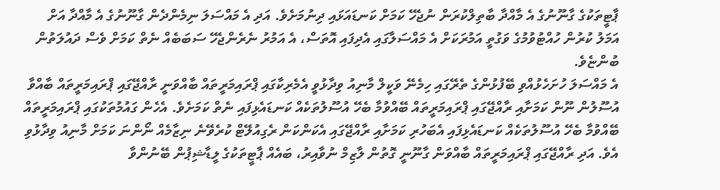ޕާޓީތަކުގެ ގާނޫނުގެ އެ މާއްދާ ބާތިލްކުރަން ނުޖެހޭ ކަމަށް ކަނޑައަޅައި ދިނުމަށެވެ. އަދި އެ މައްސަލަ ނިމެންދެން ގާނޫނުގެ އެ މާއްދާ އަށް އަމަލު ކުރުން ހުއްޓުވުމުގެ ވަގުތީ އަމުރަކަށް އެ މައްސަލާގައި އެދިފައި އޮތަސް، އެ އަމުރު ނެރެންޖެހޭ ސަބަބެއް ނެތް ކަމަށް ވެސް ދައުލަތުން ބުންޏެވެ.
އެ މައްސަލަ ހުށަހެޅުއްވި ބޭފުޅުންގެ ތެރޭގައި ހިމެނޭ ވަކީލް މާނިއު ވިދާޅުވީ އެމެރިކާގައި ޕްރައިމަރީތައް ބާއްވަނީ ރާއްޖޭގައި ޕްރައިމަރީތައް ބާއްވާ އުސޫލުން ނޫން ކަމަށާއި ރާއްޖޭގައި ޕްރައިމަރީތައް ބޭއްވުމާ ބެހޭ އުސޫލުތަކެއް ކަނޑައެޅިފައި ނެތް ކަމަށެވެ. އެހެން ގައުމުތަކުގައި ޕްރައިމަރީތައް ބޭއްވުމާ ބެހޭ އުސޫލުތަކެއް ކަނޑައެޅިފައި އެބަހުރި ކަމަށާއި ރާއްޖޭގައި އެކަންކަން ރެގިއުލޭޓް ކުރެވޭނެ ނިޒާމެއް ނޯންނަ ކަމަށް މާނިއު ވިދާޅުވި އެވެ. އަދި ރާއްޖޭގައި ޕްރައިމަރީތައް ބާއްވަން ގާނޫނީ ގޮތުން ލާޒިމް ނުވާއިރު، ބައެއް ޕާޓީތަކުގެ ލީޑާޝިޕުން ބޭނުންވާ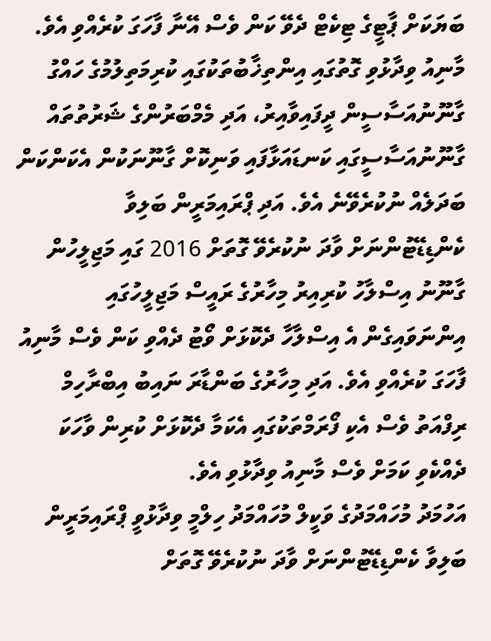ބަޔަކަށް ޕާޓީގެ ޓިކެޓް ދެވޭ ކަން ވެސް އޭނާ ފާހަގަ ކުރެއްވި އެވެ.
މާނިއު ވިދާޅުވި ގޮތުގައި އިންތިޚާބުތަކުގައި ކުރިމަތިލުމުގެ ހައްގު ގާނޫނުއަސާސީން ދީފައިވާއިރު، އަދި މެމްބަރުންގެ ޝަރުތުތައް ގާނޫނުއަސާސީގައި ކަނޑައަޅާފައި ވަނިކޮށް ގާނޫނަކުން އެކަންކަން ބަދަލެއް ނުކުރެވޭނެ އެވެ. އަދި ޕްރައިމަރީން ބަލިވާ ކެންޑިޑޭޓުންނަށް ވާދަ ނުކުރެވޭ ގޮތަށް 2016 ގައި މަޖިލީހުން ގާނޫނު އިސްލާހު ކުރިއިރު މިހާރުގެ ރައީސް މަޖިލީހުގައި އިންނަވައިގެން އެ އިސްލާހާ ދެކޮޅަށް ވޯޓު ދެއްވި ކަން ވެސް މާނިއު ފާހަގަ ކުރެއްވި އެވެ. އަދި މިހާރުގެ ބަންޑާރަ ނައިބު އިބްރާހިމް ރިފްއަތު ވެސް އެކި ފޯރަމްތަކުގައި އެކަމާ ދެކޮޅަށް ކުރިން ވާހަކަ ދެއްކެވި ކަމަށް ވެސް މާނިއު ވިދާޅުވި އެވެ.
އަހުމަދު މުހައްމަދުގެ ވަކީލް މުހައްމަދު ހިލްމީ ވިދާޅުވީ ޕްރައިމަރީން ބަލިވާ ކެންޑިޑޭޓުންނަށް ވާދަ ނުކުރެވޭ ގޮތަށް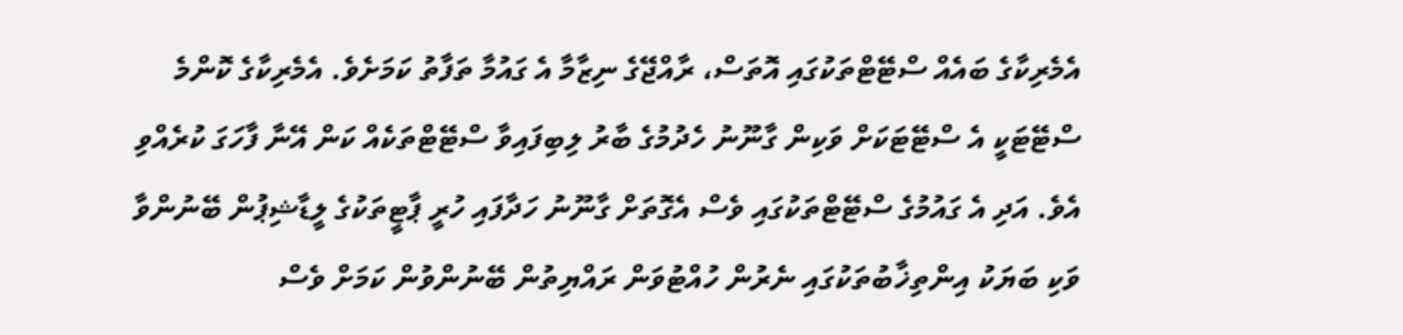އެމެރިކާގެ ބައެއް ސްޓޭޓްތަކުގައި އޮތަސް، ރާއްޖޭގެ ނިޒާމާ އެ ގައުމާ ތަފާތު ކަމަށެވެ. އެމެރިކާގެ ކޮންމެ ސްޓޭޓަކީ އެ ސްޓޭޓަކަށް ވަކިން ގާނޫނު ހެދުމުގެ ބާރު ލިބިފައިވާ ސްޓޭޓްތަކެއް ކަން އޭނާ ފާހަގަ ކުރެއްވި އެވެ. އަދި އެ ގައުމުގެ ސްޓޭޓްތަކުގައި ވެސް އެގޮތަށް ގާނޫނު ހަދާފައި ހުރީ ޕާޓީތަކުގެ ލީޑާޝިޕުން ބޭނުންވާ ވަކި ބަޔަކު އިންތިޚާބުތަކުގައި ނެރުން ހުއްޓުވަން ރައްޔިތުން ބޭނުންވުން ކަމަށް ވެސް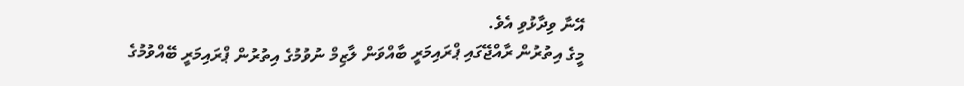އޭނާ ވިދާޅުވި އެވެ.
މީގެ އިތުރުން ރާއްޖޭގައި ޕްރައިމަރީ ބާއްވަން ލާޒިމް ނުވުމުގެ އިތުރުން ޕްރައިމަރީ ބޭއްވުމުގެ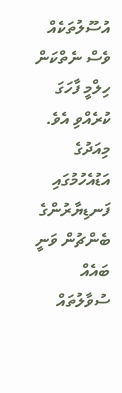އުސޫލުތަކެއް ވެސް ނެތްކަން ހިލްމީ ފާހަގަ ކުރެއްވި އެވެ.
މިއަދުގެ އަޑުއެހުމުގައި ފަނޑިޔާރުންގެ ބެންޗުން ވަނީ ބައެއް ސުވާލުތައް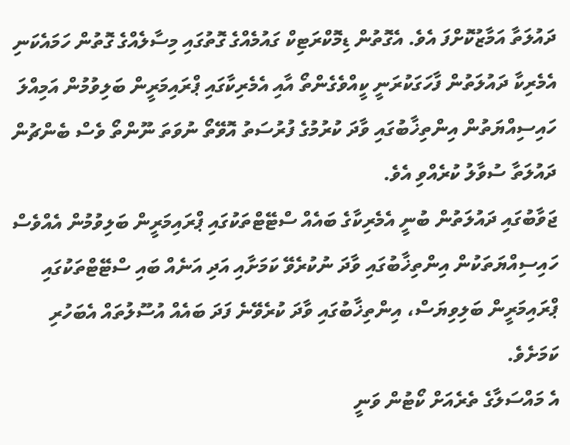ދައުލަތާ އަމާޒުކޮށްފަ އެވެ. އެގޮތުން ޑިމޮކްރަޓިކް ގައުމެއްގެ ގޮތުގައި މިސާލެއްގެ ގޮތުން ހަމައެކަނި އެމެރިކާ ދައުލަތުން ފާހަގަކުރަނީ ކީއްވެގެންތޯ އާއި އެމެރިކާގައި ޕްރައިމަރީން ބަލިވުމުން އަމިއްލަ ހައިސިއްޔަތުން އިންތިޚާބުގައި ވާދަ ކުރުމުގެ ފުރުސަތު އޮވޭތޯ ނުވަތަ ނޫންތޯ ވެސް ބެންޗުން ދައުލަތާ ސުވާލު ކުރެއްވި އެވެ.
ޖަވާބުގައި ދައުލަތުން ބުނީ އެމެރިކާގެ ބައެއް ސްޓޭޓްތަކުގައި ޕްރައިމަރީން ބަލިވުމުން އެއްވެސް ހައިސިއްޔަތަކުން އިންތިޚާބުގައި ވާދަ ނުކުރެވޭ ކަމަށާއި އަދި އަނެއް ބައި ސްޓޭޓްތަކުގައި ޕްރައިމަރީން ބަލިވިޔަސް، އިންތިޚާބުގައި ވާދަ ކުރެވޭނެ ފަދަ ބައެއް އުސޫލުތައް އެބަހުރި ކަމަށެވެ.
އެ މައްސަލާގެ ތެރެއަށް ކޯޓުން ވަނީ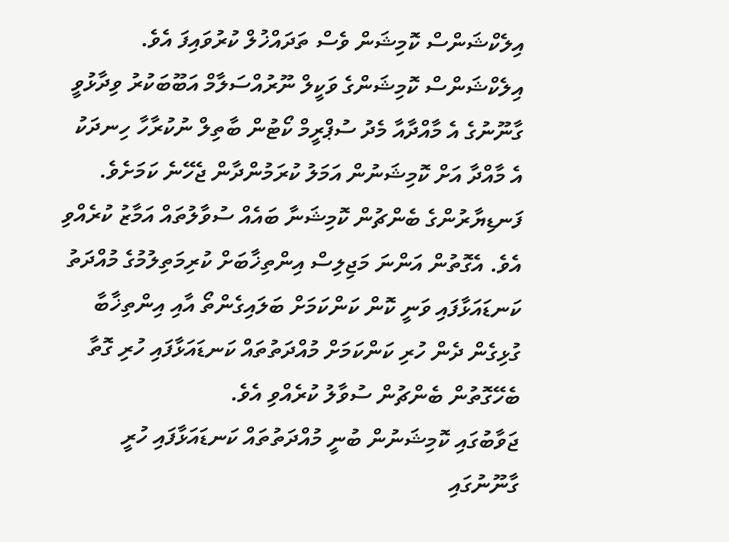އިލެކްޝަންސް ކޮމިޝަން ވެސް ތަދައްޚުލް ކުރުވައިފަ އެވެ. އިލެކްޝަންސް ކޮމިޝަންގެ ވަކީލް ނޫރުއްސަލާމް އަބޫބަކުރު ވިދާޅުވީ ގާނޫނުގެ އެ މާއްދާއާ މެދު ސުޕްރީމް ކޯޓުން ބާތިލް ނުކުރާހާ ހިނދަކު އެ މާއްދާ އަށް ކޮމިޝަނުން އަމަލު ކުރަމުންދާން ޖެހޭނެ ކަމަށެވެ.
ފަނޑިޔާރުންގެ ބެންޗުން ކޮމިޝަނާ ބައެއް ސުވާލުތައް އަމާޒު ކުރެއްވި އެވެ. އެގޮތުން އަންނަ މަޖިލިސް އިންތިޚާބަށް ކުރިމަތިލުމުގެ މުއްދަތު ކަނޑައަޅާފައި ވަނީ ކޮން ކަންކަމަށް ބަލައިގެންތޯ އާއި އިންތިޚާބާ ގުޅިގެން ދެން ހުރި ކަންކަމަށް މުއްދަތުތައް ކަނޑައަޅާފައި ހުރި ގޮތާ ބެހޭގޮތުން ބެންޗުން ސުވާލު ކުރެއްވި އެވެ.
ޖަވާބުގައި ކޮމިޝަނުން ބުނީ މުއްދަތުތައް ކަނޑައަޅާފައި ހުރީ ގާނޫނުގައި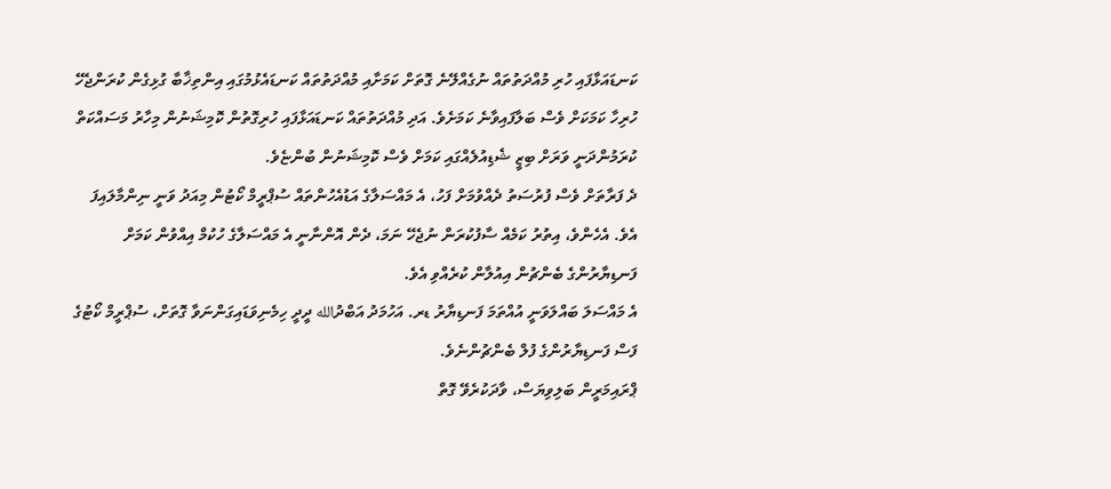ކަނޑައަޅާފައި ހުރި މުއްދަތުތައް ނުގެއްލޭނެ ގޮތަށް ކަމަށާއި މުއްދަތުތައް ކަނޑައެޅުމުގައި އިންތިޚާބާ ގުޅިގެން ކުރަންޖެހޭ ހުރިހާ ކަމަކަށް ވެސް ބަލާފައިވާނެ ކަމަށެވެ. އަދި މުއްދަތުތައް ކަނޑައަޅާފައި ހުރިގޮތުން ކޮމިޝަނުން މިހާރު މަސައްކަތް ކުރަމުންދަނީ ވަރަށް ބިޒީ ޝެޑިއުލެއްގައި ކަމަށް ވެސް ކޮމިޝަނުން ބުންޏެވެ.
ދެ ފަރާތަށް ވެސް ފުރުސަތު ދެއްވުމަށް ފަހު، އެ މައްސަލާގެ އަޑުއެހުންތައް ސުޕްރީމް ކޯޓުން މިއަދު ވަނީ ނިންމާލައިފަ އެވެ. އެހެންވެ، އިތުރު ކަމެއް ސާފުކުރަން ނުޖެހޭ ނަމަ، ދެން އޮންނާނީ އެ މައްސަލާގެ ހުކުމް އިއްވުން ކަމަށް ފަނޑިޔާރުންގެ ބެންޗުން އިއުލާން ކުރެއްވި އެވެ.
އެ މައްސަލަ ބައްލަވަނީ އުއްތަމަ ފަނޑިޔާރު ޑރ. އަހުމަދު އަބްދުالله ދީދީ ހިމެނިވަޑައިގަންނަވާ ގޮތަށް، ސުޕްރީމް ކޯޓުގެ ފަސް ފަނޑިޔާރުންގެ ފުލް ބެންޗުންނެވެ.
ޕްރައިމަރީން ބަލިވިޔަސް، ވާދަކުރެވޭ ގޮތް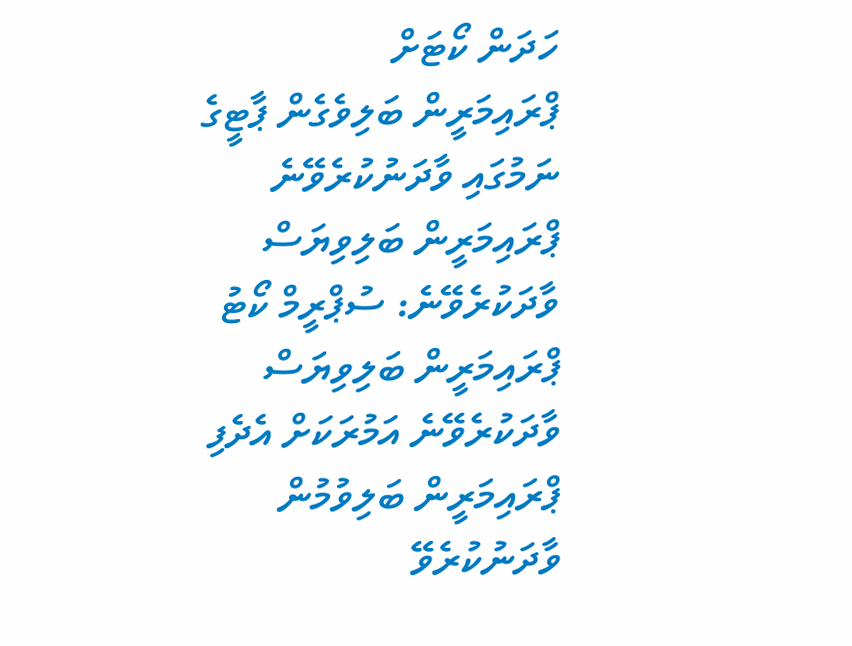ހަދަން ކޯޓަށް
ޕްރައިމަރީން ބަލިވެގެން ޕާޓީގެ ނަމުގައި ވާދަނުކުރެވޭނެ
ޕްރައިމަރީން ބަލިވިޔަސް ވާދަކުރެވޭނެ: ސުޕްރީމް ކޯޓު
ޕްރައިމަރީން ބަލިވިޔަސް ވާދަކުރެވޭނެ އަމުރަކަށް އެދެފި
ޕްރައިމަރީން ބަލިވުމުން ވާދަނުކުރެވޭ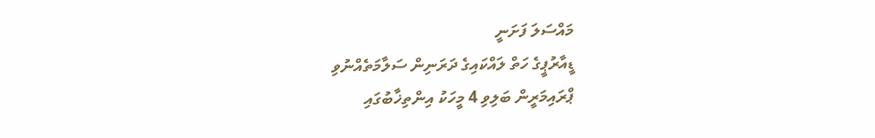މައްސަލަ ފަށަނީ
ޑީއާރުޕީގެ ހަތް ލައްކައިގެ ދަރަނިން ސަލާމަތެއްނުވި
ޕްރައިމަރީން ބަލިވި 4 މީހަކު އިންތިޚާބުގައި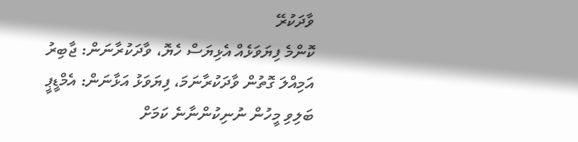ވާދަކުރޭ
ކޮންމެ ފިޔަވަޅެއް އެޅިޔަސް ހެޔޮ، ވާދަކުރާނަން: ޖާބިރު
އަމިއްލަ ގޮތުން ވާދަކުރާނަމަ، ފިޔަވަޅު އަޅާނަން: އެމްޑީޕީ
ބަލިވި މީހުން ނުނިކުންނާނެ ކަމަށް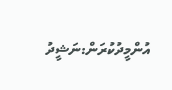އުންމީދުކުރަން:ނަޝީދު